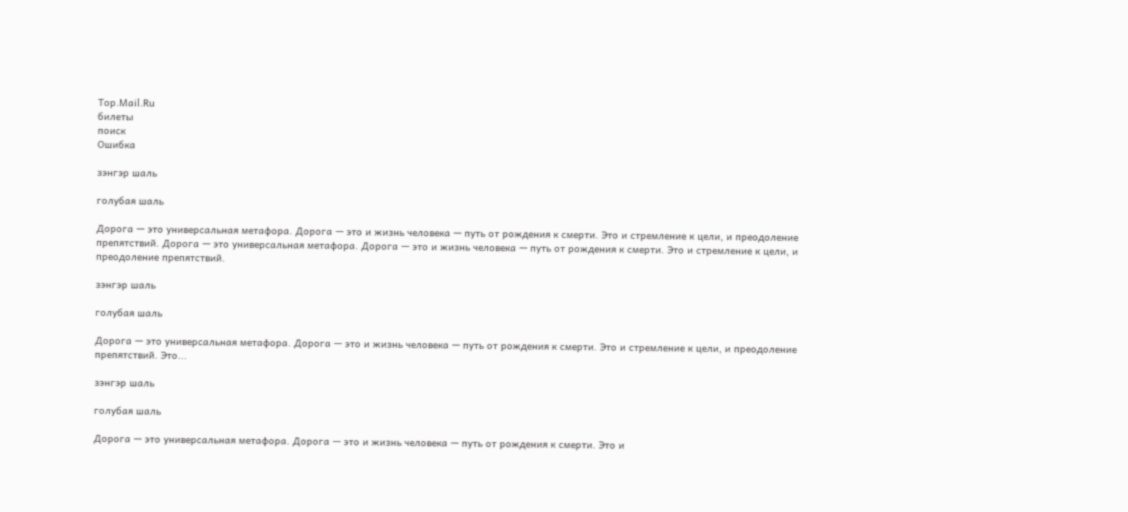Top.Mail.Ru
билеты
поиск
Ошибка

зэнгэр шаль

голубая шаль

Дорога — это универсальная метафора. Дорога — это и жизнь человека — путь от рождения к смерти. Это и стремление к цели, и преодоление препятствий. Дорога — это универсальная метафора. Дорога — это и жизнь человека — путь от рождения к смерти. Это и стремление к цели, и преодоление препятствий.

зэнгэр шаль

голубая шаль

Дорога — это универсальная метафора. Дорога — это и жизнь человека — путь от рождения к смерти. Это и стремление к цели, и преодоление препятствий. Это...

зэнгэр шаль

голубая шаль

Дорога — это универсальная метафора. Дорога — это и жизнь человека — путь от рождения к смерти. Это и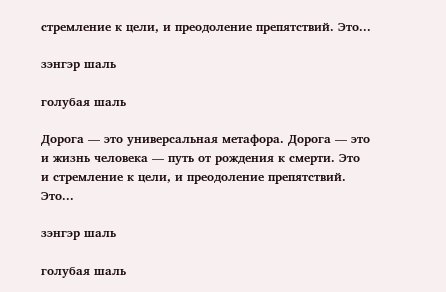стремление к цели, и преодоление препятствий. Это...

зэнгэр шаль

голубая шаль

Дорога — это универсальная метафора. Дорога — это и жизнь человека — путь от рождения к смерти. Это и стремление к цели, и преодоление препятствий. Это...

зэнгэр шаль

голубая шаль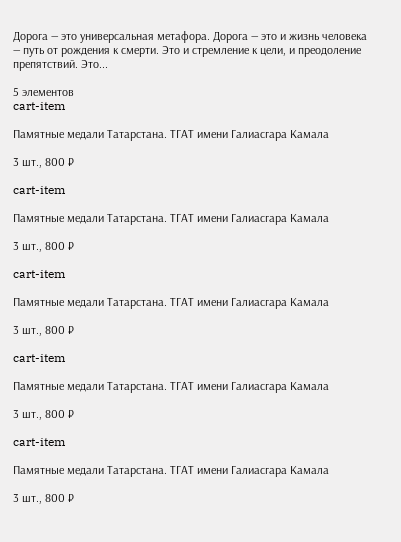Дорога — это универсальная метафора. Дорога — это и жизнь человека — путь от рождения к смерти. Это и стремление к цели, и преодоление препятствий. Это...

5 элементов
cart-item

Памятные медали Татарстана. ТГАТ имени Галиасгара Камала

3 шт., 800 ₽

cart-item

Памятные медали Татарстана. ТГАТ имени Галиасгара Камала

3 шт., 800 ₽

cart-item

Памятные медали Татарстана. ТГАТ имени Галиасгара Камала

3 шт., 800 ₽

cart-item

Памятные медали Татарстана. ТГАТ имени Галиасгара Камала

3 шт., 800 ₽

cart-item

Памятные медали Татарстана. ТГАТ имени Галиасгара Камала

3 шт., 800 ₽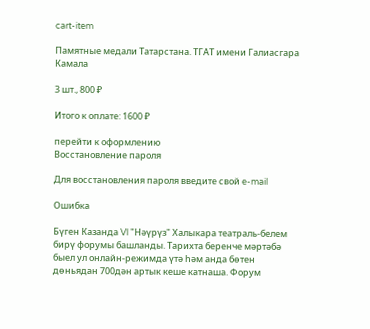cart-item

Памятные медали Татарстана. ТГАТ имени Галиасгара Камала

3 шт., 800 ₽

Итого к оплате: 1600 ₽

перейти к оформлению
Восстановление пароля

Для восстановления пароля введите свой e-mail

Ошибка

Бүген Казанда Vl "Нәүрүз" Халыкара театраль-белем бирү форумы башланды. Тарихта беренче мәртәбә быел ул онлайн-режимда үтә һәм анда бөтен дөньядан 700дән артык кеше катнаша. Форум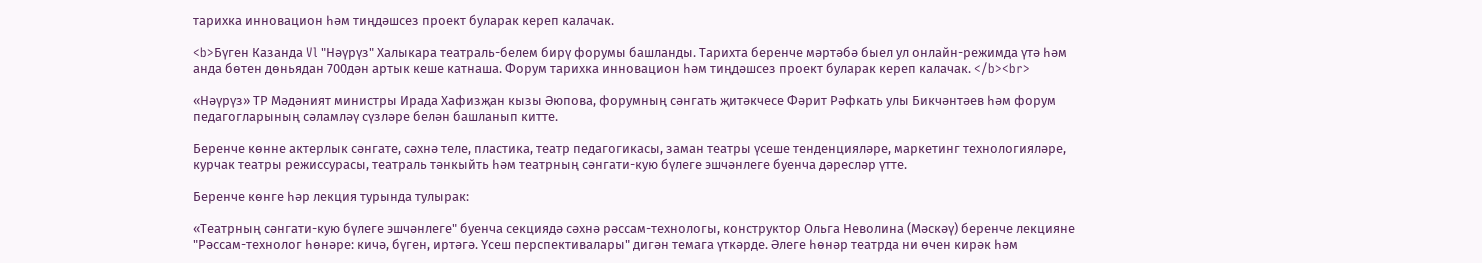тарихка инновацион һәм тиңдәшсез проект буларак кереп калачак.

<b>Бүген Казанда Vl "Нәүрүз" Халыкара театраль-белем бирү форумы башланды. Тарихта беренче мәртәбә быел ул онлайн-режимда үтә һәм анда бөтен дөньядан 700дән артык кеше катнаша. Форум тарихка инновацион һәм тиңдәшсез проект буларак кереп калачак. </b><br>

«Нәүрүз» ТР Мәдәният министры Ирада Хафизҗан кызы Әюпова, форумның сәнгать җитәкчесе Фәрит Рәфкать улы Бикчәнтәев һәм форум педагогларының сәламләү сүзләре белән башланып китте.

Беренче көнне актерлык сәнгате, сәхнә теле, пластика, театр педагогикасы, заман театры үсеше тенденцияләре, маркетинг технологияләре, курчак театры режиссурасы, театраль тәнкыйть һәм театрның сәнгати-кую бүлеге эшчәнлеге буенча дәресләр үтте.

Беренче көнге һәр лекция турында тулырак:

«Театрның сәнгати-кую бүлеге эшчәнлеге" буенча секциядә сәхнә рәссам-технологы, конструктор Ольга Неволина (Мәскәү) беренче лекцияне "Рәссам-технолог һөнәре: кичә, бүген, иртәгә. Үсеш перспективалары" дигән темага үткәрде. Әлеге һөнәр театрда ни өчен кирәк һәм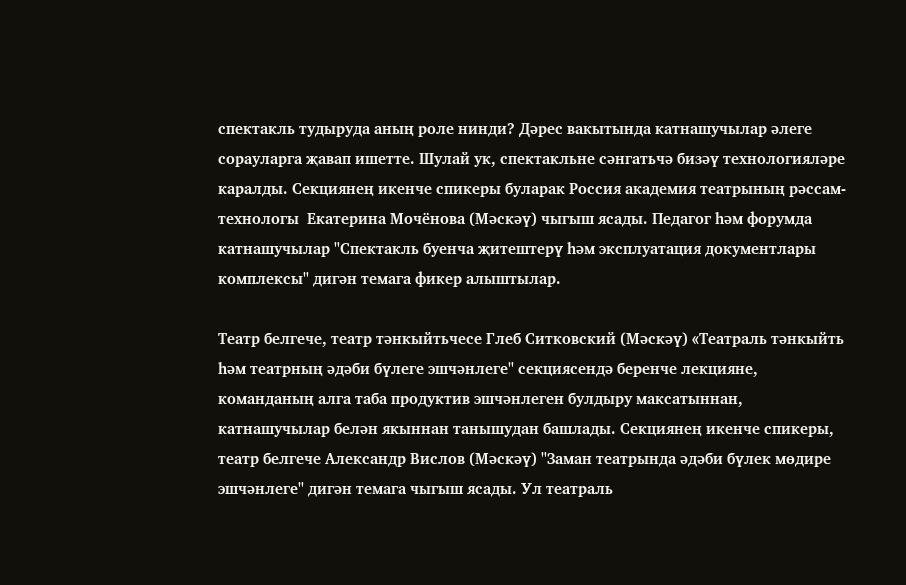спектакль тудыруда аның роле нинди? Дәрес вакытында катнашучылар әлеге сорауларга җавап ишетте. Шулай ук, спектакльне сәнгатьчә бизәү технологияләре каралды. Секциянең икенче спикеры буларак Россия академия театрының рәссам-технологы  Екатерина Мочёнова (Мәскәү) чыгыш ясады. Педагог һәм форумда катнашучылар "Спектакль буенча җитештерү һәм эксплуатация документлары комплексы" дигән темага фикер алыштылар.

Театр белгече, театр тәнкыйтьчесе Глеб Ситковский (Мәскәү) «Театраль тәнкыйть һәм театрның әдәби бүлеге эшчәнлеге" секциясендә беренче лекцияне, команданың алга таба продуктив эшчәнлеген булдыру максатыннан, катнашучылар белән якыннан танышудан башлады. Секциянең икенче спикеры, театр белгече Александр Вислов (Мәскәү) "Заман театрында әдәби бүлек мөдире эшчәнлеге" дигән темага чыгыш ясады. Ул театраль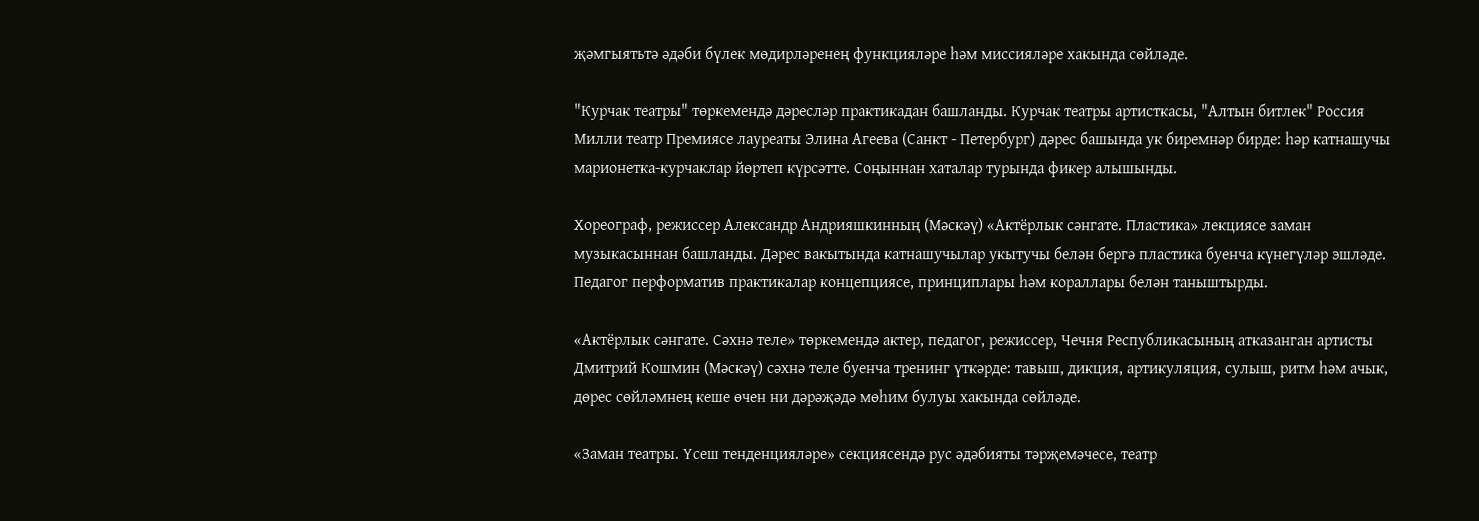җәмгыятьтә әдәби бүлек мөдирләренең функцияләре һәм миссияләре хакында сөйләде.

"Курчак театры" төркемендә дәресләр практикадан башланды. Курчак театры артисткасы, "Алтын битлек" Россия Милли театр Премиясе лауреаты Элина Агеева (Санкт - Петербург) дәрес башында ук биремнәр бирде: һәр катнашучы марионетка-курчаклар йөртеп күрсәтте. Соңыннан хаталар турында фикер алышынды.

Хореограф, режиссер Александр Андрияшкинның (Мәскәү) «Актёрлык сәнгате. Пластика» лекциясе заман музыкасыннан башланды. Дәрес вакытында катнашучылар укытучы белән бергә пластика буенча күнегүләр эшләде. Педагог перформатив практикалар концепциясе, принциплары һәм кораллары белән таныштырды.

«Актёрлык сәнгате. Сәхнә теле» төркемендә актер, педагог, режиссер, Чечня Республикасының атказанган артисты Дмитрий Кошмин (Мәскәү) сәхнә теле буенча тренинг үткәрде: тавыш, дикция, артикуляция, сулыш, ритм һәм ачык, дөрес сөйләмнең кеше өчен ни дәрәҗәдә мөһим булуы хакында сөйләде.

«Заман театры. Үсеш тенденцияләре» секциясендә рус әдәбияты тәрҗемәчесе, театр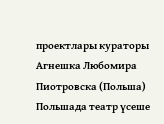проектлары кураторы Агнешка Любомира Пиотровска (Польша) Польшада театр үсеше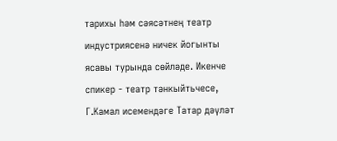тарихы һәм сәясәтнең театр индустриясенә ничек йогынты ясавы турында сөйләде. Икенче спикер - театр тәнкыйтьчесе, Г.Камал исемендәге Татар дәүләт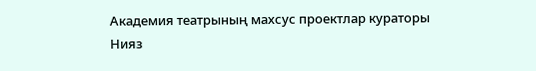Академия театрының махсус проектлар кураторы Нияз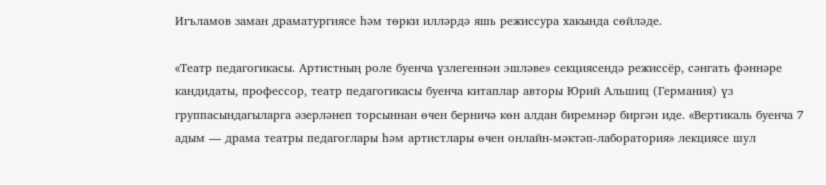Игъламов заман драматургиясе һәм төрки илләрдә яшь режиссура хакында сөйләде.

«Театр педагогикасы. Артистның роле буенча үзлегеннән эшләве» секциясендә режиссёр, сәнгать фәннәре кандидаты, профессор, театр педагогикасы буенча китаплар авторы Юрий Альшиц (Германия) үз группасындагыларга әзерләнеп торсыннан өчен берничә көн алдан биремнәр биргән иде. «Вертикаль буенча 7 адым — драма театры педагоглары һәм артистлары өчен онлайн-мәктәп-лаборатория» лекциясе шул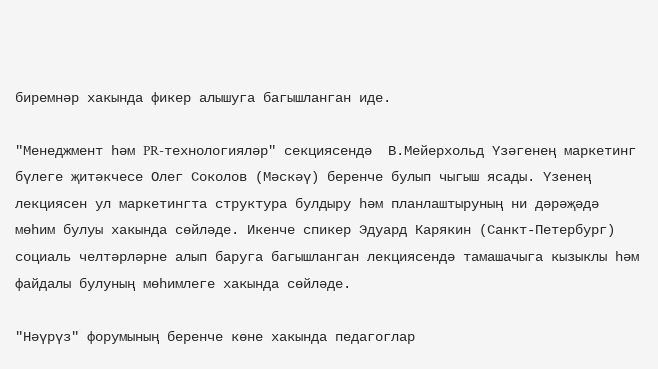биремнәр хакында фикер алышуга багышланган иде.

"Менеджмент һәм PR-технологияләр" секциясендә  В.Мейерхольд Үзәгенең маркетинг бүлеге җитәкчесе Олег Соколов (Мәскәү) беренче булып чыгыш ясады. Үзенең лекциясен ул маркетингта структура булдыру һәм планлаштыруның ни дәрәҗәдә мөһим булуы хакында сөйләде. Икенче спикер Эдуард Карякин (Санкт-Петербург) социаль челтәрләрне алып баруга багышланган лекциясендә тамашачыга кызыклы һәм файдалы булуның мөһимлеге хакында сөйләде.

"Нәүрүз" форумының беренче көне хакында педагоглар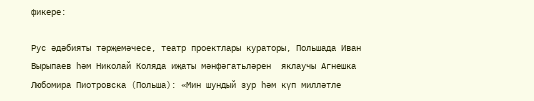фикере:

Рус әдәбияты тәрҗемәчесе, театр проектлары кураторы, Польшада Иван Вырыпаев һәм Николай Коляда иҗаты мәнфәгатьләрен  яклаучы Агнешка Любомира Пиотровска (Польша): «Мин шундый зур һәм күп милләтле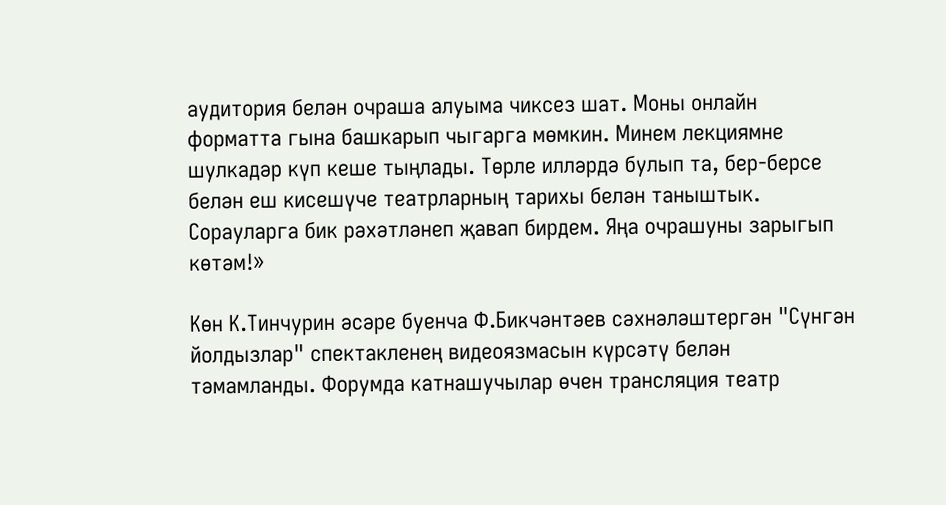аудитория белән очраша алуыма чиксез шат. Моны онлайн форматта гына башкарып чыгарга мөмкин. Минем лекциямне шулкадәр күп кеше тыңлады. Төрле илләрдә булып та, бер-берсе белән еш кисешүче театрларның тарихы белән таныштык. Сорауларга бик рәхәтләнеп җавап бирдем. Яңа очрашуны зарыгып көтәм!»

Көн К.Тинчурин әсәре буенча Ф.Бикчәнтәев сәхнәләштергән "Сүнгән йолдызлар" спектакленең видеоязмасын күрсәтү белән тәмамланды. Форумда катнашучылар өчен трансляция театр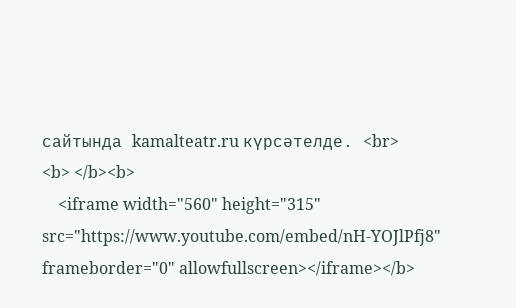сайтында kamalteatr.ru күрсәтелде. <br>
<b> </b><b>
    <iframe width="560" height="315" src="https://www.youtube.com/embed/nH-YOJlPfj8" frameborder="0" allowfullscreen></iframe></b>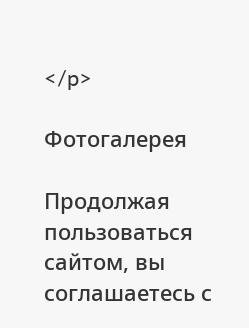</p>

Фотогалерея

Продолжая пользоваться сайтом, вы соглашаетесь с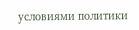условиями политики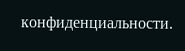конфиденциальности.